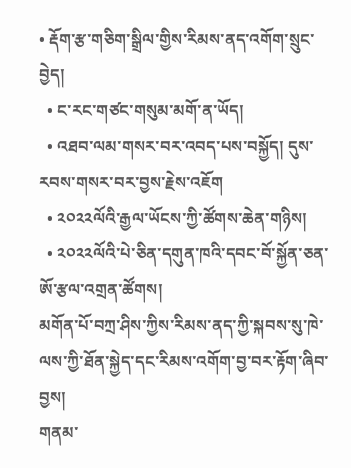• རྡོག་རྩ་གཅིག་སྒྲིལ་གྱིས་རིམས་ནད་འགོག་སྲུང་བྱེད།
  • ང་རང་གཙང་གསུམ་མགོ་ན་ཡོད།
  • འཐབ་ལམ་གསར་བར་འབད་པས་བསྐྱོད། དུས་རབས་གསར་བར་བྱས་རྗེས་འཇོག
  • ༢༠༢༢ལོའི་རྒྱལ་ཡོངས་ཀྱི་ཚོགས་ཆེན་གཉིས།
  • ༢༠༢༢ལོའི་པེ་ཅིན་དགུན་ཁའི་དབང་བོ་སྐྱོན་ཅན་ཨོ་རྩལ་འགྲན་ཚོགས།
མགོན་པོ་བཀྲ་ཤིས་ཀྱིས་རིམས་ནད་ཀྱི་སྐབས་སུ་ཁེ་ལས་ཀྱི་ཐོན་སྐྱེད་དང་རིམས་འགོག་བྱ་བར་རྟོག་ཞིབ་བྱས།
གནམ་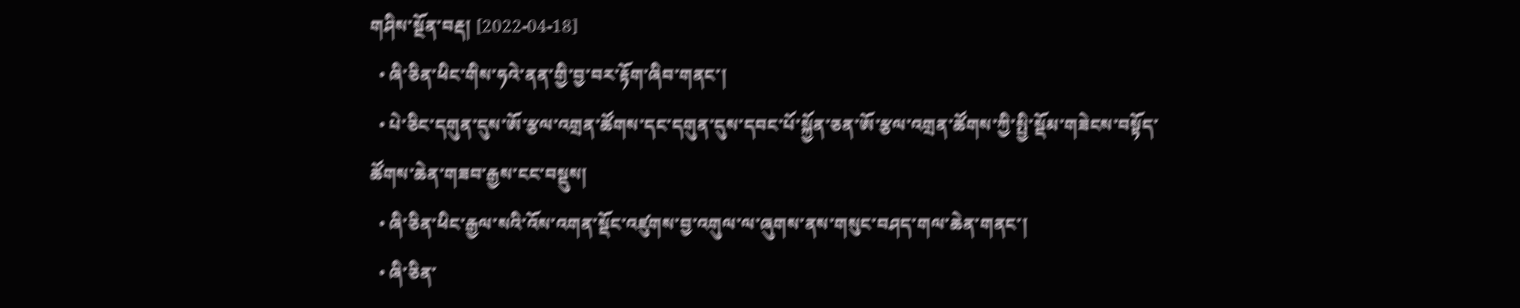གཤིས་སྔོན་བརྡ། [2022-04-18]
  • ཞི་ཅིན་ཕིང་གིས་ཧའེ་ནན་གྱི་བྱ་བར་རྟོག་ཞིབ་གནང་།
  • པེ་ཅིང་དགུན་དུས་ཨོ་རྩལ་འགྲན་ཚོགས་དང་དགུན་དུས་དབང་པོ་སྐྱོན་ཅན་ཨོ་རྩལ་འགྲན་ཚོགས་ཀྱི་སྤྱི་སྡོམ་གཟེངས་བསྟོད་ཚོགས་ཆེན་གཟབ་རྒྱས་ངང་བསྡུས།
  • ཞི་ཅིན་ཕིང་རྒྱལ་སའི་འོས་འགན་སྡོང་འཛུགས་བྱ་འགུལ་ལ་ཞུགས་ནས་གསུང་བཤད་གལ་ཆེན་གནང་།
  • ཞི་ཅིན་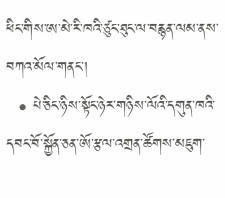ཕིང་གིས་ཨ་མེ་རི་ཁའི་ཙུང་ཐུང་ལ་བརྙན་ལམ་ནས་བཀའ་མོལ་གནང་།
  • པེ་ཅིང་ཉིས་སྟོང་ཉེར་གཉིས་ལོའི་དགུན་ཁའི་དབང་བོ་སྐྱོན་ཅན་ཨོ་རྩལ་འགྲན་ཚོགས་མཇུག་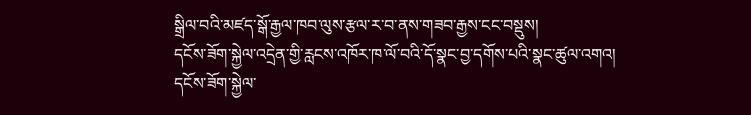སྒྲིལ་བའི་མཛད་སྒོ་རྒྱལ་ཁབ་ལུས་རྩལ་ར་བ་ནས་གཟབ་རྒྱས་ངང་བསྡུས།
དངོས་ཟོག་སྐྱེལ་འདྲེན་གྱི་རླངས་འཁོར་ཁ་ལོ་བའི་དོ་སྣང་བྱ་དགོས་པའི་སྣང་ཚུལ་འགའ།
དངོས་ཟོག་སྐྱེལ་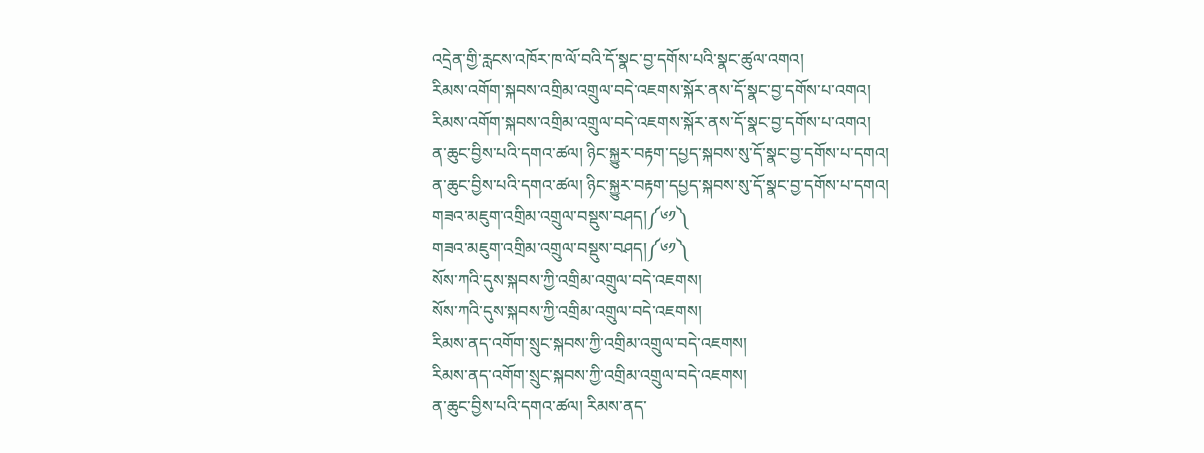འདྲེན་གྱི་རླངས་འཁོར་ཁ་ལོ་བའི་དོ་སྣང་བྱ་དགོས་པའི་སྣང་ཚུལ་འགའ།
རིམས་འགོག་སྐབས་འགྲིམ་འགྲུལ་བདེ་འཇགས་སྐོར་ནས་དོ་སྣང་བྱ་དགོས་པ་འགའ།
རིམས་འགོག་སྐབས་འགྲིམ་འགྲུལ་བདེ་འཇགས་སྐོར་ནས་དོ་སྣང་བྱ་དགོས་པ་འགའ།
ན་ཆུང་བྱིས་པའི་དགའ་ཚལ། ཉིང་སྐྱུར་བརྟག་དཔྱད་སྐབས་སུ་དོ་སྣང་བྱ་དགོས་པ་དགའ།
ན་ཆུང་བྱིས་པའི་དགའ་ཚལ། ཉིང་སྐྱུར་བརྟག་དཔྱད་སྐབས་སུ་དོ་སྣང་བྱ་དགོས་པ་དགའ།
གཟའ་མཇུག་འགྲིམ་འགྲུལ་བསྡུས་བཤད།༼༦༡༽
གཟའ་མཇུག་འགྲིམ་འགྲུལ་བསྡུས་བཤད།༼༦༡༽
སོས་ཀའི་དུས་སྐབས་ཀྱི་འགྲིམ་འགྲུལ་བདེ་འཇགས།
སོས་ཀའི་དུས་སྐབས་ཀྱི་འགྲིམ་འགྲུལ་བདེ་འཇགས།
རིམས་ནད་འགོག་སྲུང་སྐབས་ཀྱི་འགྲིམ་འགྲུལ་བདེ་འཇགས།
རིམས་ནད་འགོག་སྲུང་སྐབས་ཀྱི་འགྲིམ་འགྲུལ་བདེ་འཇགས།
ན་ཆུང་བྱིས་པའི་དགའ་ཚལ། རིམས་ནད་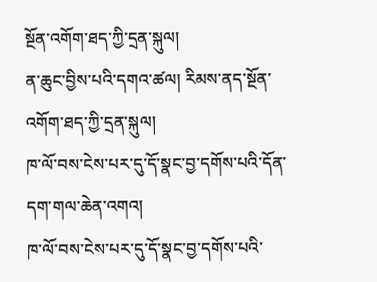སྔོན་འགོག་ཐད་ཀྱི་དྲན་སྐུལ།
ན་ཆུང་བྱིས་པའི་དགའ་ཚལ། རིམས་ནད་སྔོན་འགོག་ཐད་ཀྱི་དྲན་སྐུལ།
ཁ་ལོ་བས་ངེས་པར་དུ་དོ་སྣང་བྱ་དགོས་པའི་དོན་དག་གལ་ཆེན་འགའ།
ཁ་ལོ་བས་ངེས་པར་དུ་དོ་སྣང་བྱ་དགོས་པའི་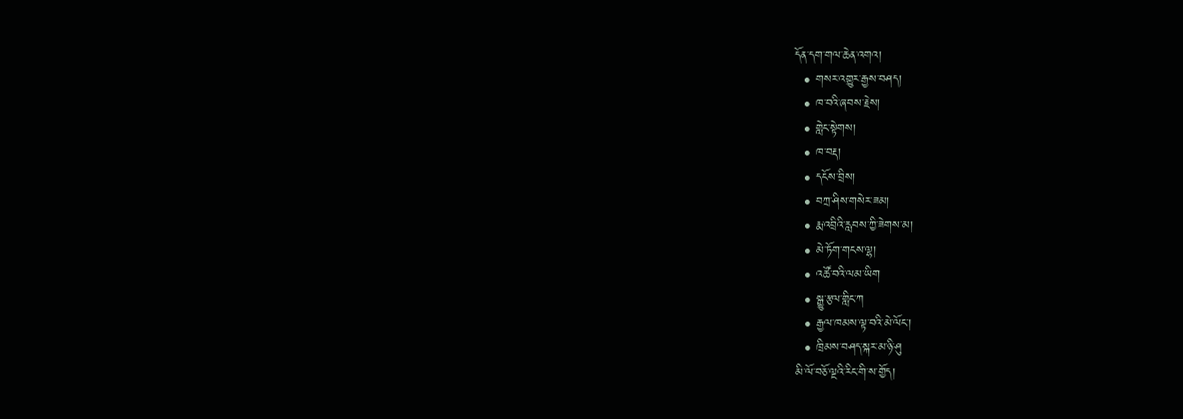དོན་དག་གལ་ཆེན་འགའ།
  • གསར་འགྱུར་རྒྱས་བཤད།
  • ཁ་བའི་ཞབས་རྗེས།
  • གླེང་སྟེགས།
  • ཁ་བརྡ།
  • དངོས་བྲིས།
  • བཀྲ་ཤིས་གསེར་ཟམ།
  • རྨ་འབྲིའི་རླབས་ཀྱི་ཟེགས་མ།
  • མེ་ཏོག་གངས་ལྷ།
  • འཚོ་བའི་ལམ་ཡིག
  • སྒྱུ་རྩལ་གླིང་ཀ
  • རྒྱལ་ཁམས་ལྟ་བའི་མེ་ལོང་།
  • ཁྲིམས་བཤད་སྐར་མ་ཉི་ཤུ
མི་ལོ་བཅོ་ལྔའི་རིང་གི་ས་གྱོད།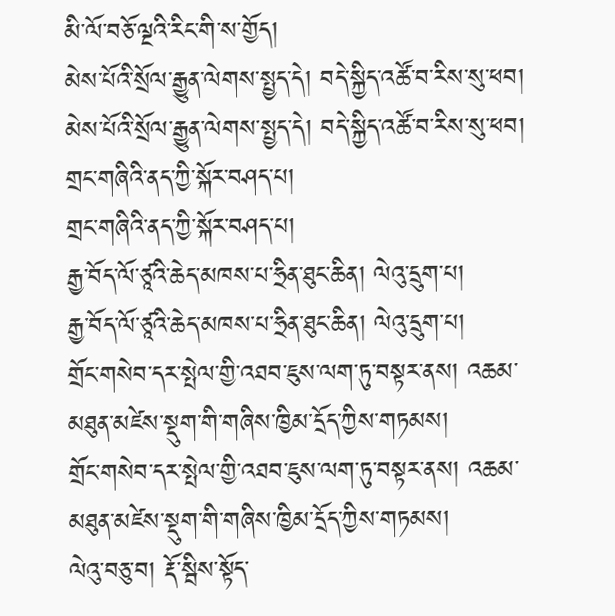མི་ལོ་བཅོ་ལྔའི་རིང་གི་ས་གྱོད།
མེས་པོའི་སྲོལ་རྒྱུན་ལེགས་སྤྱད་དེ། བདེ་སྐྱིད་འཚོ་བ་རིས་སུ་ཕབ།
མེས་པོའི་སྲོལ་རྒྱུན་ལེགས་སྤྱད་དེ། བདེ་སྐྱིད་འཚོ་བ་རིས་སུ་ཕབ།
གྲང་གཞིའི་ནད་ཀྱི་སྐོར་བཤད་པ།
གྲང་གཞིའི་ནད་ཀྱི་སྐོར་བཤད་པ།
རྒྱ་བོད་ལོ་ཙཱའི་ཆེད་མཁས་པ་ཧྲིན་ཐུང་ཆིན། ལེའུ་དྲུག་པ།
རྒྱ་བོད་ལོ་ཙཱའི་ཆེད་མཁས་པ་ཧྲིན་ཐུང་ཆིན། ལེའུ་དྲུག་པ།
གྲོང་གསེབ་དར་སྤེལ་གྱི་འཐབ་ཇུས་ལག་ཏུ་བསྟར་ནས། འཆམ་མཐུན་མཛེས་སྡུག་གི་གཞིས་ཁྱིམ་དྲོད་ཀྱིས་གཏམས།
གྲོང་གསེབ་དར་སྤེལ་གྱི་འཐབ་ཇུས་ལག་ཏུ་བསྟར་ནས། འཆམ་མཐུན་མཛེས་སྡུག་གི་གཞིས་ཁྱིམ་དྲོད་ཀྱིས་གཏམས།
ལེའུ་བཅུ་བ། རྡོ་སྦིས་སྟོད་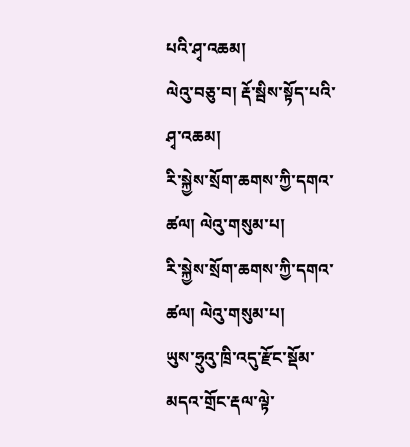པའི་ཤྭ་འཆམ།
ལེའུ་བཅུ་བ། རྡོ་སྦིས་སྟོད་པའི་ཤྭ་འཆམ།
རི་སྐྱེས་སྲོག་ཆགས་ཀྱི་དགའ་ཚལ། ལེའུ་གསུམ་པ།
རི་སྐྱེས་སྲོག་ཆགས་ཀྱི་དགའ་ཚལ། ལེའུ་གསུམ་པ།
ཡུས་ཧྲུའུ་ཁྲི་འདུ་རྫོང་སྡོམ་མདའ་གྲོང་རྡལ་ལྟེ་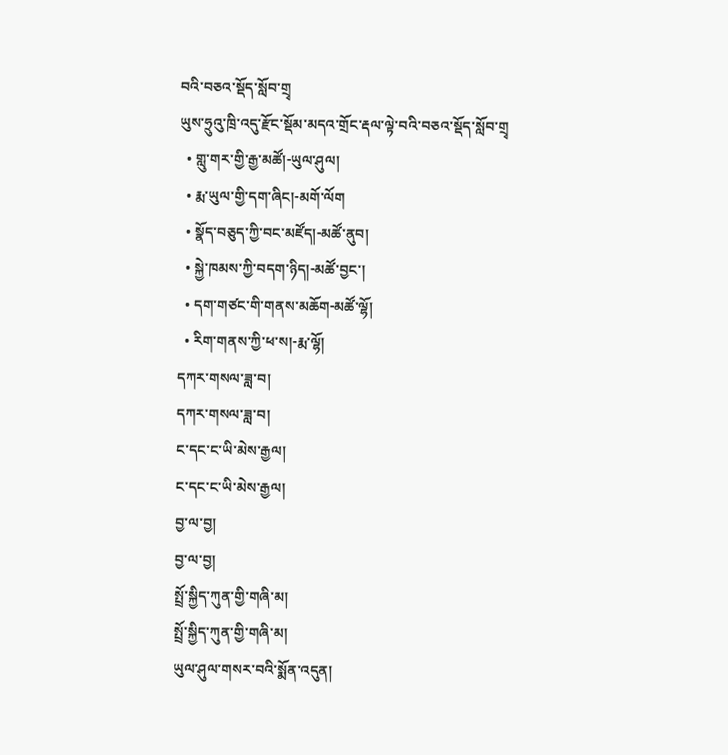བའི་བཅའ་སྡོད་སློབ་གྲྭ
ཡུས་ཧྲུའུ་ཁྲི་འདུ་རྫོང་སྡོམ་མདའ་གྲོང་རྡལ་ལྟེ་བའི་བཅའ་སྡོད་སློབ་གྲྭ
  • གླུ་གར་གྱི་རྒྱ་མཚོ།-ཡུལ་ཤུལ།
  • རྨ་ཡུལ་གྱི་དག་ཞིང།-མགོ་ལོག
  • སྣོད་བཅུད་ཀྱི་བང་མཛོད།-མཚོ་ནུབ།
  • སྐྱེ་ཁམས་ཀྱི་བདག་ཉིད།-མཚོ་བྱང་།
  • དག་གཙང་གི་གནས་མཆོག-མཚོ་ལྷོ།
  • རིག་གནས་ཀྱི་ཕ་ས།-རྨ་ལྷོ།
དཀར་གསལ་ཟླ་བ།
དཀར་གསལ་ཟླ་བ།
ང་དང་ང་ཡི་མེས་རྒྱལ།
ང་དང་ང་ཡི་མེས་རྒྱལ།
བྱ་ལ་བྱ།
བྱ་ལ་བྱ།
སྤྲོ་སྐྱིད་ཀུན་གྱི་གཞི་མ།
སྤྲོ་སྐྱིད་ཀུན་གྱི་གཞི་མ།
ཡུལ་ཤུལ་གསར་བའི་སྨོན་འདུན།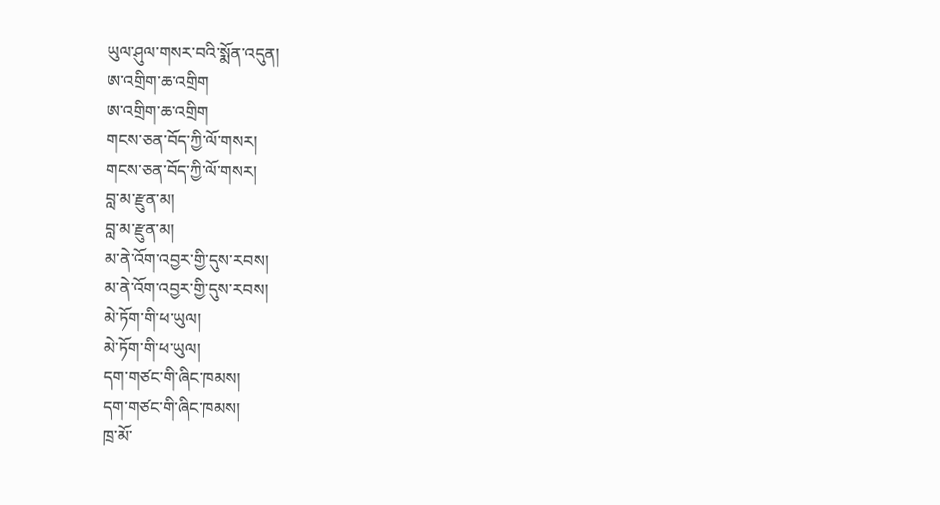ཡུལ་ཤུལ་གསར་བའི་སྨོན་འདུན།
ཨ་འགྲིག་ཆ་འགྲིག
ཨ་འགྲིག་ཆ་འགྲིག
གངས་ཅན་བོད་ཀྱི་ལོ་གསར།
གངས་ཅན་བོད་ཀྱི་ལོ་གསར།
བླ་མ་རྫུན་མ།
བླ་མ་རྫུན་མ།
མ་ནེ་འོག་འབྱར་གྱི་དུས་རབས།
མ་ནེ་འོག་འབྱར་གྱི་དུས་རབས།
མེ་ཏོག་གི་ཕ་ཡུལ།
མེ་ཏོག་གི་ཕ་ཡུལ།
དག་གཙང་གི་ཞིང་ཁམས།
དག་གཙང་གི་ཞིང་ཁམས།
ཁྲ་མོ་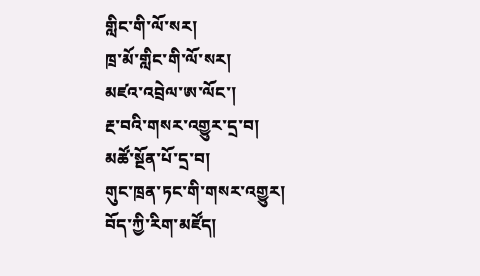གླིང་གི་ལོ་སར།
ཁྲ་མོ་གླིང་གི་ལོ་སར།
མཛའ་འབྲེལ་ཨ་ལོང་།
རྔ་བའི་གསར་འགྱུར་དྲ་བ།
མཚོ་སྔོན་པོ་དྲ་བ།
གུང་ཁྲན་ཏང་གི་གསར་འགྱུར།
བོད་ཀྱི་རིག་མཛོད།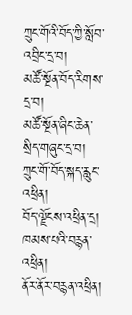ཀྲུང་གོའི་བོད་ཀྱི་སློབ་འབྲིང་དྲ་བ།
མཚོ་སྔོན་བོད་རིགས་དྲ་བ།
མཚོ་སྔོན་ཞིང་ཆེན་སྲིད་གཞུང་དྲ་བ།
ཀྲུང་གོ་བོད་སྐད་རླུང་འཕྲིན།
བོད་ལྗོངས་འཕྲིན་དྲ།
ཁམས་པའི་བརྙན་འཕྲིན།
ནོར་ནོར་བརྙན་འཕྲིན།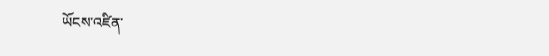ཡོངས་འཛིན་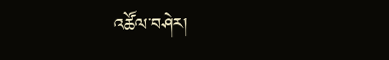འཚོལ་བཤེར།